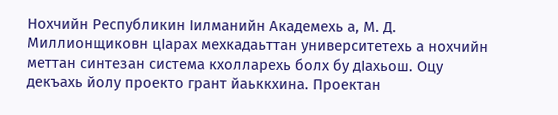Нохчийн Республикин Ӏилманийн Академехь а, М. Д. Миллионщиковн цӀарах мехкадаьттан университетехь а нохчийн меттан синтезан система кхолларехь болх бу дӀахьош. Оцу декъахь йолу проекто грант йаьккхина. Проектан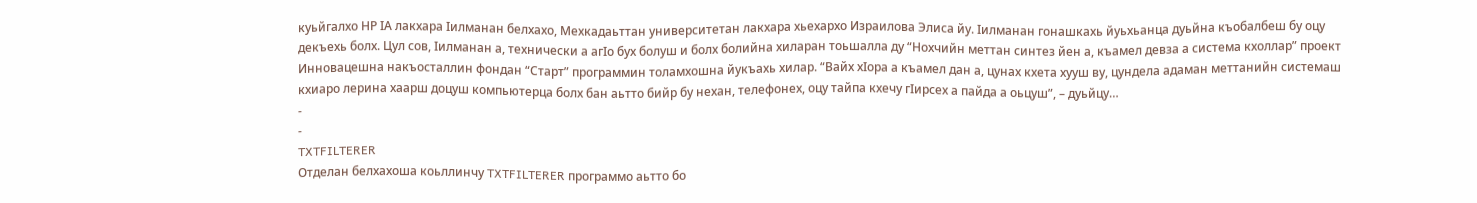куьйгалхо НР ӀА лакхара Ӏилманан белхахо, Мехкадаьттан университетан лакхара хьехархо Израилова Элиса йу. Ӏилманан гонашкахь йуьхьанца дуьйна къобалбеш бу оцу декъехь болх. Цул сов, Ӏилманан а, технически а агӀо бух болуш и болх болийна хиларан тоьшалла ду “Нохчийн меттан синтез йен а, къамел девза а система кхоллар” проект Инновацешна накъосталлин фондан “Старт” программин толамхошна йукъахь хилар. “Вайх хӀора а къамел дан а, цунах кхета хууш ву, цундела адаман меттанийн системаш кхиаро лерина хаарш доцуш компьютерца болх бан аьтто бийр бу нехан, телефонех, оцу тайпа кхечу гӀирсех а пайда а оьцуш”, – дуьйцу…
-
-
TXTFILTERER
Отделан белхахоша коьллинчу TXTFILTERER программо аьтто бо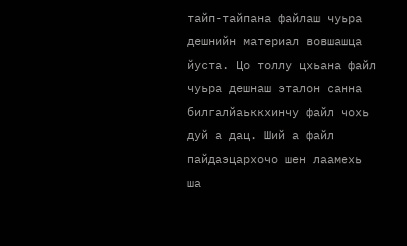тайп-тайпана файлаш чуьра дешнийн материал вовшашца йуста. Цо толлу цхьана файл чуьра дешнаш эталон санна билгалйаьккхинчу файл чохь дуй а дац. Ший а файл пайдаэцархочо шен лаамехь ша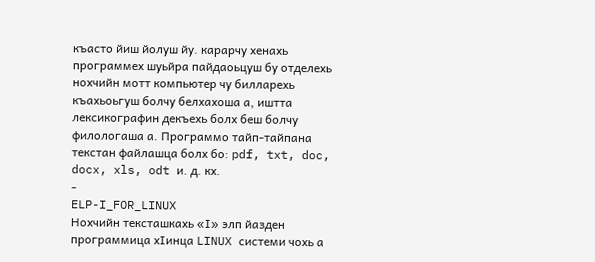къасто йиш йолуш йу. карарчу хенахь программех шуьйра пайдаоьцуш бу отделехь нохчийн мотт компьютер чу билларехь къахьоьгуш болчу белхахоша а, иштта лексикографин декъехь болх беш болчу филологаша а. Программо тайп-тайпана текстан файлашца болх бо: pdf, txt, doc, docx, xls, odt и. д. кх.
-
ELP-I_FOR_LINUX
Нохчийн тексташкахь «Ӏ» элп йазден программица хӀинца LINUX системи чохь а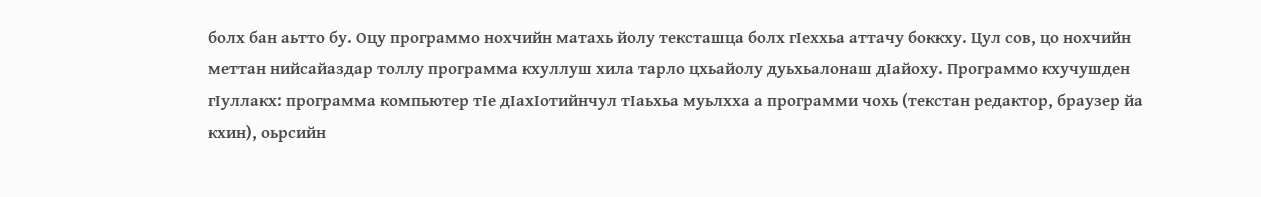болх бан аьтто бу. Оцу программо нохчийн матахь йолу тексташца болх гӀеххьа аттачу боккху. Цул сов, цо нохчийн меттан нийсайаздар толлу программа кхуллуш хила тарло цхьайолу дуьхьалонаш дӀайоху. Программо кхучушден гӀуллакх: программа компьютер тӀе дӀахӀотийнчул тӀаьхьа муьлхха а программи чохь (текстан редактор, браузер йа кхин), оьрсийн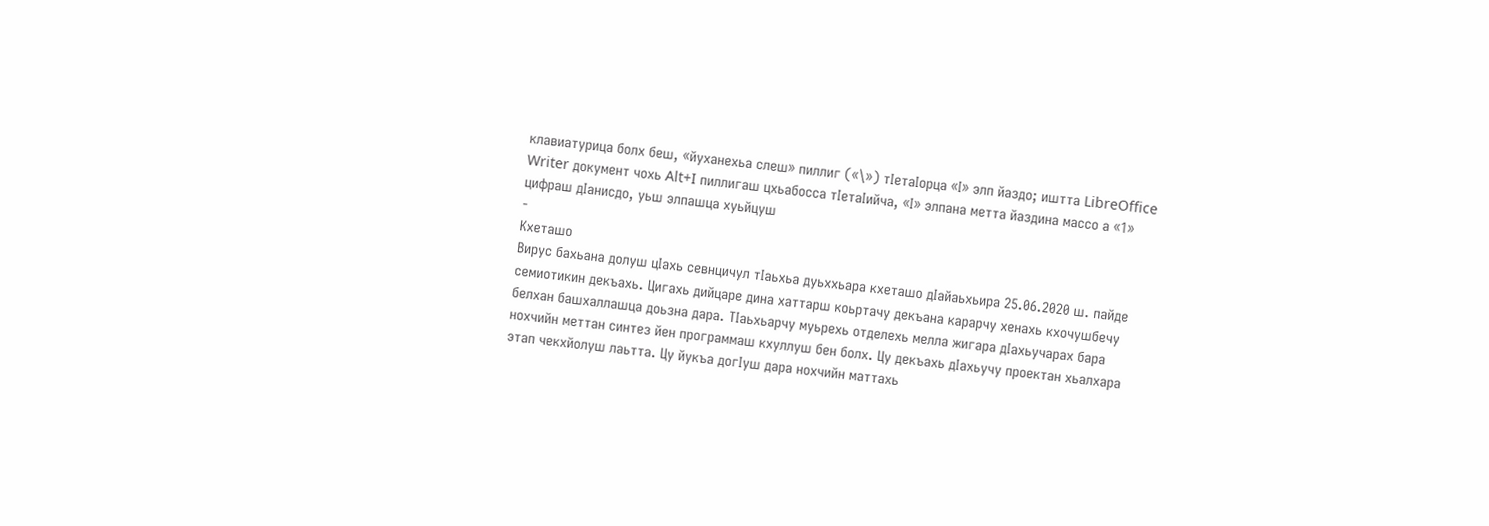клавиатурица болх беш, «йуханехьа слеш» пиллиг («\») тӀетаӀорца «Ӏ» элп йаздо; иштта LibreOffice Writer документ чохь Alt+I пиллигаш цхьабосса тӀетаӀийча, «Ӏ» элпана метта йаздина массо а «1» цифраш дӀанисдо, уьш элпашца хуьйцуш
-
Кхеташо
Вирус бахьана долуш цӀахь севнцичул тӀаьхьа дуьххьара кхеташо дӀайаьхьира 25.06.2020 ш. пайде семиотикин декъахь. Цигахь дийцаре дина хаттарш коьртачу декъана карарчу хенахь кхочушбечу белхан башхаллашца доьзна дара. ТӀаьхьарчу муьрехь отделехь мелла жигара дӀахьучарах бара нохчийн меттан синтез йен программаш кхуллуш бен болх. Цу декъахь дӀахьучу проектан хьалхара этап чекхйолуш лаьтта. Цу йукъа догӀуш дара нохчийн маттахь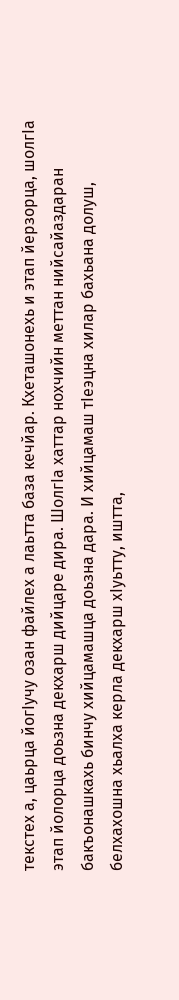текстех а, цаьрца йогӀучу озан файлех а лаьтта база кечйар. Кхеташонехь и этап йерзорца, шолгӀа этап йолорца доьзна декхарш дийцаре дира. ШолгӀа хаттар нохчийн меттан нийсайаздаран бакъонашкахь бинчу хийцамашца доьзна дара. И хийцамаш тӀеэцна хилар бахьана долуш, белхахошна хьалха керла декхарш хӀуьтту, иштта,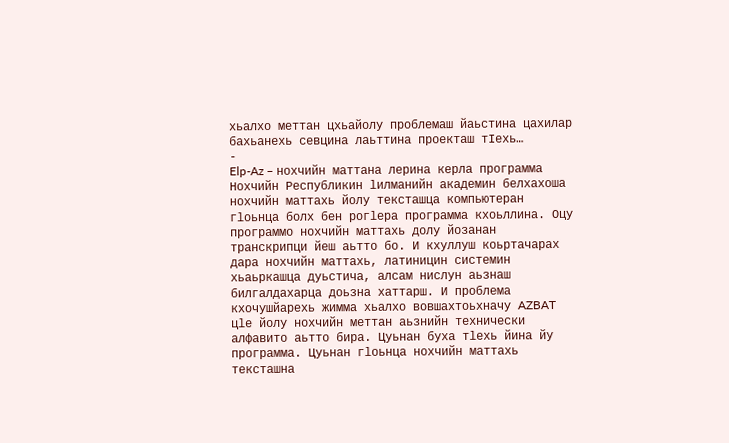хьалхо меттан цхьайолу проблемаш йаьстина цахилар бахьанехь севцина лаьттина проекташ тӀехь…
-
Elp-Az – нохчийн маттана лерина керла программа
Нохчийн Республикин ӏилманийн академин белхахоша нохчийн маттахь йолу тексташца компьютеран гӏоьнца болх бен рогӏера программа кхоьллина. Оцу программо нохчийн маттахь долу йозанан транскрипци йеш аьтто бо. И кхуллуш коьртачарах дара нохчийн маттахь, латиницин системин хьаьркашца дуьстича, алсам нислун аьзнаш билгалдахарца доьзна хаттарш. И проблема кхочушйарехь жимма хьалхо вовшахтоьхначу AZBAT цӏе йолу нохчийн меттан аьзнийн технически алфавито аьтто бира. Цуьнан буха тӏехь йина йу программа. Цуьнан гӏоьнца нохчийн маттахь тексташна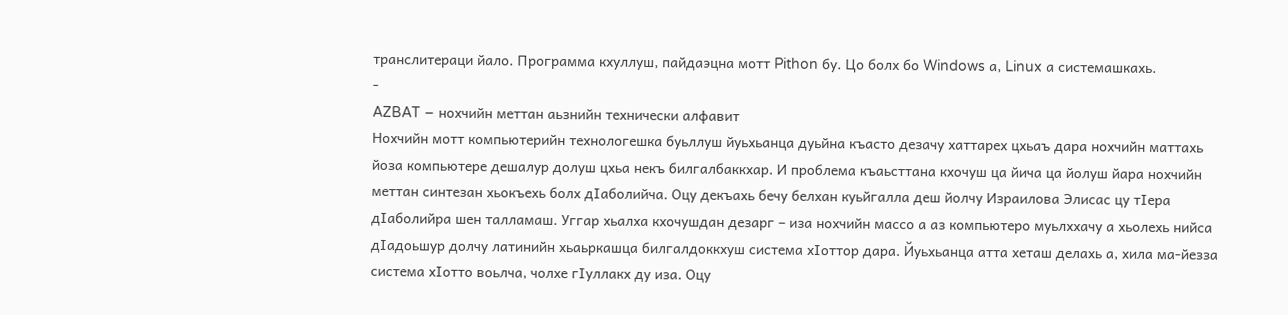транслитераци йало. Программа кхуллуш, пайдаэцна мотт Pithon бу. Цо болх бо Windows а, Linux а системашкахь.
-
AZBAT – нохчийн меттан аьзнийн технически алфавит
Нохчийн мотт компьютерийн технологешка буьллуш йуьхьанца дуьйна къасто дезачу хаттарех цхьаъ дара нохчийн маттахь йоза компьютере дешалур долуш цхьа некъ билгалбаккхар. И проблема къаьсттана кхочуш ца йича ца йолуш йара нохчийн меттан синтезан хьокъехь болх дӀаболийча. Оцу декъахь бечу белхан куьйгалла деш йолчу Израилова Элисас цу тӀера дӀаболийра шен талламаш. Уггар хьалха кхочушдан дезарг – иза нохчийн массо а аз компьютеро муьлххачу а хьолехь нийса дӀадоьшур долчу латинийн хьаьркашца билгалдоккхуш система хӀоттор дара. Йуьхьанца атта хеташ делахь а, хила ма-йезза система хӀотто воьлча, чолхе гӀуллакх ду иза. Оцу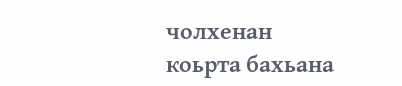чолхенан коьрта бахьана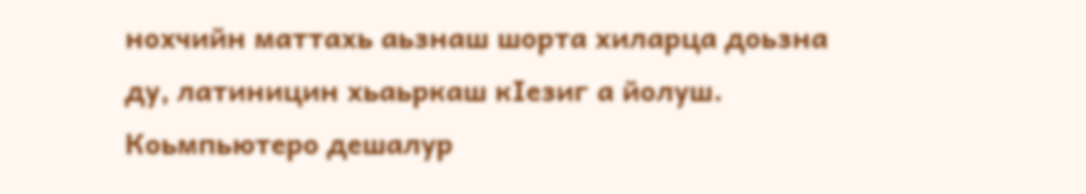нохчийн маттахь аьзнаш шорта хиларца доьзна ду, латиницин хьаьркаш кӀезиг а йолуш. Коьмпьютеро дешалур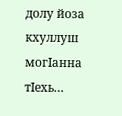долу йоза кхуллуш могӀанна тӀехь…